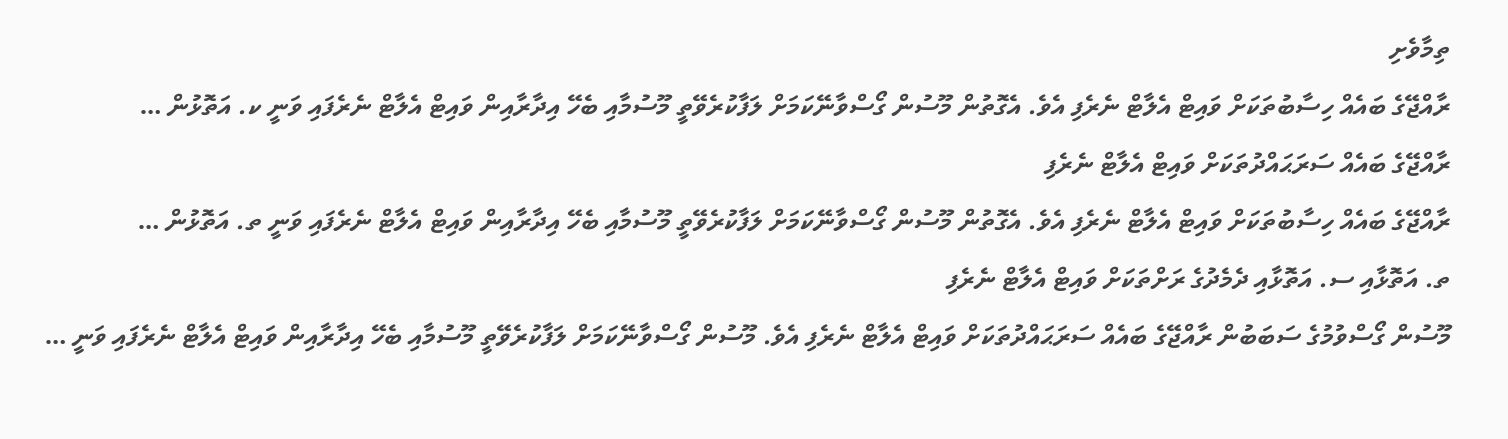ތިމާވެށި
ރާއްޖޭގެ ބައެއް ހިސާބުތަކަށް ވައިޓް އެލާޓް ނެރެފި އެވެ. އެގޮތުން މޫސުން ގޯސްވާނޭކަމަށް ލަފާކުރެވޭތީ މޫސުމާއި ބެހޭ އިދާރާއިން ވައިޓް އެލާޓް ނެރެފައި ވަނީ ކ. އަތޮޅުން …
ރާއްޖޭގެ ބައެއް ސަރަޙައްދުތަކަށް ވައިޓް އެލާޓް ނެރެފި
ރާއްޖޭގެ ބައެއް ހިސާބުތަކަށް ވައިޓް އެލާޓް ނެރެފި އެވެ. އެގޮތުން މޫސުން ގޯސްވާނޭކަމަށް ލަފާކުރެވޭތީ މޫސުމާއި ބެހޭ އިދާރާއިން ވައިޓް އެލާޓް ނެރެފައި ވަނީ ތ. އަތޮޅުން …
ތ. އަތޮޅާއި ސ. އަތޮޅާއި ދެމެދުގެ ރަށްތަކަށް ވައިޓް އެލާޓް ނެރެފި
މޫސުން ގޯސްވުމުގެ ސަބަބުން ރާއްޖޭގެ ބައެއް ސަރަޙައްދުތަކަށް ވައިޓް އެލާޓް ނެރެފި އެވެ. މޫސުން ގޯސްވާނޭކަމަށް ލަފާކުރެވޭތީ މޫސުމާއި ބެހޭ އިދާރާއިން ވައިޓް އެލާޓް ނެރެފައި ވަނީ …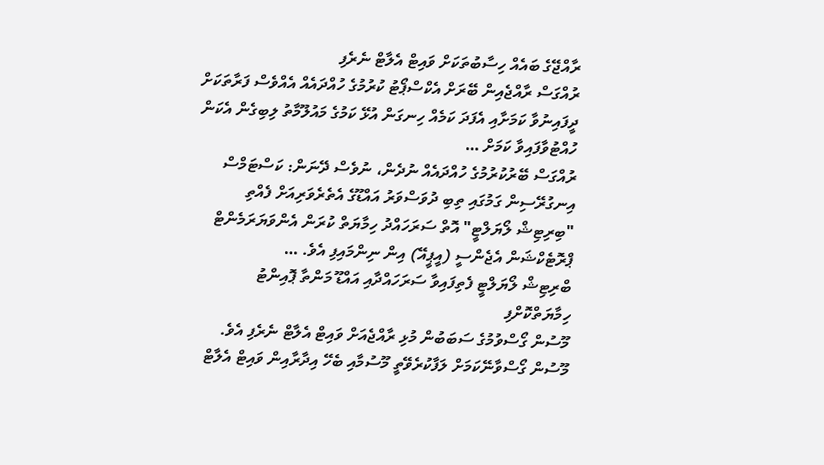ރާއްޖޭގެ ބައެއް ހިސާބުތަކަށް ވައިޓް އެލާޓް ނެރެފި
ރުއްގަސް ރާއްޖެއިން ބޭރަށް އެކްސްޕޯޓު ކުރުމުގެ ހުއްދައެއް އެއްވެސް ފަރާތަކަށް ދީފައިނުވާ ކަމަށާއި އެފަދަ ކަމެއް ހިނގަން އުޅޭ ކަމުގެ މައުލޫމާތު ލިބިގެން އެކަން ހުއްޓުވާފައިވާ ކަމަށް …
ރުއްގަސް ބޭރުކުރުމުގެ ހުއްދައެއް ނުދެން، ނުވެސް ދޭނަން: ކަސްޓަމްސް
އިނގުރޭސިން ގަމުގައި ތިބި ދުވަސްވަރު އައްޑޫގެ އެތެރެވަރިއަށް ފެއްތި "ބިރިޓިޝް ލޯޔަލްޓީ" އޮތް ސަރަހައްދު ހިމާޔަތް ކުރަން އެންވަޔަރަމެންޓް ޕްރޮޓެކްޝަން އެޖެންސީ (އީޕީއޭ) އިން ނިންމައިފި އެވެ. …
ބްރިޓިޝް ލޯޔަލްޓީ ފެތިފައިވާ ސަރަހައްދާއި އައްޑޫ މަންތާ ޕޮއިންޓު ހިމާޔަތްކޮށްފި
މޫސުން ގޯސްވުމުގެ ސަބަބުން މުޅި ރާއްޖެއަށް ވައިޓް އެލާޓް ނެރެފި އެވެ. މޫސުން ގޯސްވާނޭކަމަށް ލަފާކުރެވޭތީ މޫސުމާއި ބެހޭ އިދާރާއިން ވައިޓް އެލާޓް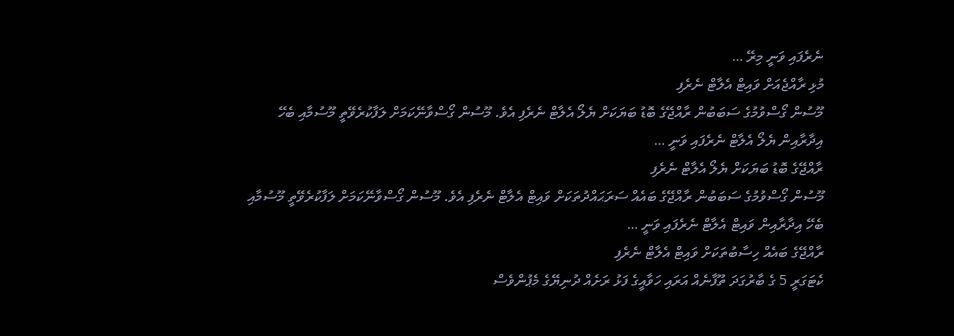ނެރެފައި ވަނީ މިރޭ …
މުޅި ރާއްޖެއަށް ވައިޓް އެލާޓް ނެރެފި
މޫސުން ގޯސްވުމުގެ ސަބަބުން ރާއްޖޭގެ ބޮޑު ބަޔަކަށް ޔެލޯ އެލާޓް ނެރެފި އެވެ. މޫސުން ގޯސްވާނޭކަމަށް ލަފާކުރެވޭތީ މޫސުމާއި ބެހޭ އިދާރާއިން ޔެލޯ އެލާޓް ނެރެފައި ވަނީ …
ރާއްޖޭގެ ބޮޑު ބަޔަކަށް ޔެލޯ އެލާޓް ނެރެފި
މޫސުން ގޯސްވުމުގެ ސަބަބުން ރާއްޖޭގެ ބައެއް ސަރަޙައްދުތަކަށް ވައިޓް އެލާޓް ނެރެފި އެވެ. މޫސުން ގޯސްވާނޭކަމަށް ލަފާކުރެވޭތީ މޫސުމާއި ބެހޭ އިދާރާއިން ވައިޓް އެލާޓް ނެރެފައި ވަނީ …
ރާއްޖޭގެ ބައެއް ހިސާބުތަކަށް ވައިޓް އެލާޓް ނެރެފި
ކެޓަގަރީ 5 ގެ ބާރުގަދަ ތޫފާނެއް އަރައި ހަވާއީގެ ފަޅު ރަށެއް ދުނިޔޭގެ މެޕުންވެސް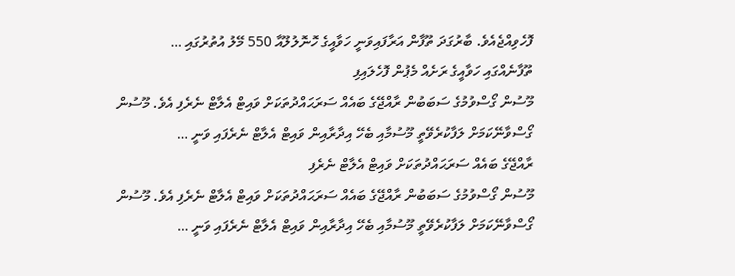ފޮހެވިއްޖެއެވެ. ބާރުގަދަ ތޫފާން އަރާފައިވަނީ ހަވާއީގެ ހޮނޮލުލޫއާ 550 މޭލު އުތުރުގައި …
ތޫފާނެއްގައި ހަވާއީގެ ރަށެއް މެޕުން ފޮހެލައިފި
މޫސުން ގޯސްވުމުގެ ސަބަބުން ރާއްޖޭގެ ބައެއް ސަރަޙައްދުތަކަށް ވައިޓް އެލާޓް ނެރެފި އެވެ. މޫސުން ގޯސްވާނޭކަމަށް ލަފާކުރެވޭތީ މޫސުމާއި ބެހޭ އިދާރާއިން ވައިޓް އެލާޓް ނެރެފައި ވަނީ …
ރާއްޖޭގެ ބައެއް ސަރަޙައްދުތަކަށް ވައިޓް އެލާޓް ނެރެފި
މޫސުން ގޯސްވުމުގެ ސަބަބުން ރާއްޖޭގެ ބައެއް ސަރަޙައްދުތަކަށް ވައިޓް އެލާޓް ނެރެފި އެވެ. މޫސުން ގޯސްވާނޭކަމަށް ލަފާކުރެވޭތީ މޫސުމާއި ބެހޭ އިދާރާއިން ވައިޓް އެލާޓް ނެރެފައި ވަނީ …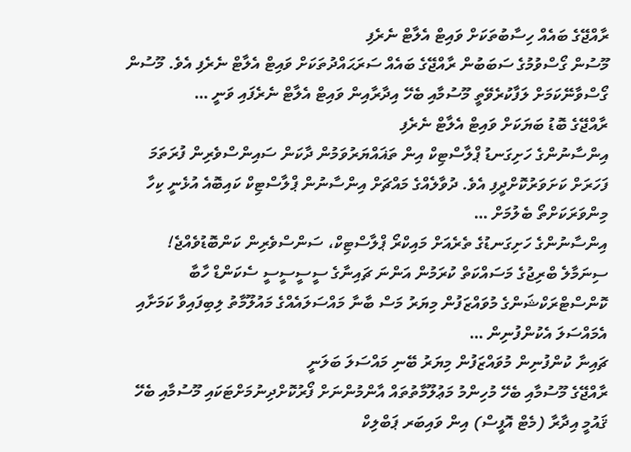ރާއްޖޭގެ ބައެއް ހިސާބުތަކަށް ވައިޓް އެލާޓް ނެރެފި
މޫސުން ގޯސްވުމުގެ ސަބަބުން ރާއްޖޭގެ ބައެއް ސަރަޙައްދުތަކަށް ވައިޓް އެލާޓް ނެރެފި އެވެ. މޫސުން ގޯސްވާނޭކަމަށް ލަފާކުރެވޭތީ މޫސުމާއި ބެހޭ އިދާރާއިން ވައިޓް އެލާޓް ނެރެފައި ވަނީ …
ރާއްޖޭގެ ބޮޑު ބަޔަކަށް ވައިޓް އެލާޓް ނެރެފި
އިންސާނުންގެ ހަށިގަނޑު ޕްލާސްޓިކް އިން ތަޣައްޔަރުވަމުން ދާކަން ސައިންސްވެރިން ފުރަތަމަ ފަހަރަށް ކަށަވަރުކޮށްދީފި އެވެ. ދުވާލެއްގެ މައްޗަށް އިންސާނުން ޕްލާސްޓިކް ކައިބޮއެ އުޅެނީ ކިހާ މިންވަރަކަށްތޯ ބެލުމަށް …
އިންސާނުންގެ ހަށިގަނޑުގެ ތެރެއަށް މައިކްރޯ ޕްލާސްޓިކް، ސަންސްވެރިން ކަންބޮޑުވެއްޖެ!
ސިނަމާލެ ބްރިޖުގެ މަސައްކަތް ކުރަމުން އަންނަ ޗައިނާގެ ސީސީސީސީ ސެކަންޑް ހާބާ ކޮންސްޓްރަކްޝަންގެ މުވައްޒަފުން މިޔަރު މަސް ބާނާ މައްސަލައެއްގެ މައުލޫމާތު ލިބިފައިވާ ކަމަށާއި އެމައްސަލަ އެކުންފުނިން …
ޗައިނާ ކުންފުނިން މުވައްޒަފުން މިޔަރު ބޭނި މައްސަލަ ބަލަނީ
ރާއްޖޭގެ މޫސުމާއި ބެހޭ މުހިންމު މަޢުލޫމާތުތައް އާންމުންނަށް ފޯރުކޮށްދިނުމަށްޓަކައި މޫސުމާއި ބެހޭ ޤައުމީ އިދާރާ (މެޓް އޮފީސް) އިން ވައިބަރ ޕަބްލިކް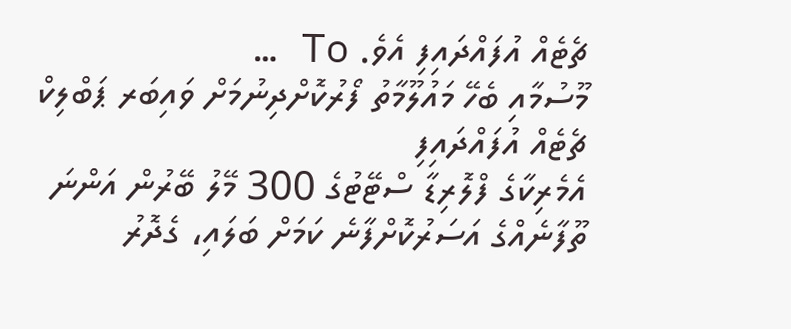ޗެޓެއް އުފައްދައިފި އެވެ. To …
މޫސުމާއި ބެހޭ މައުލޫމާތު ފޯރުކޮށްދިނުމަށް ވައިބަރ ޕަބްލިކް ޗެޓެއް އުފައްދައިފި
އެމެރިކާގެ ފްލޮރިޑާ ސްޓޭޓުގެ 300 މޭލު ބޭރުން އަންނަ ތޫފާނެއްގެ އަސަރުކޮށްފާނެ ކަމަށް ބަލައި، ގެދޮރު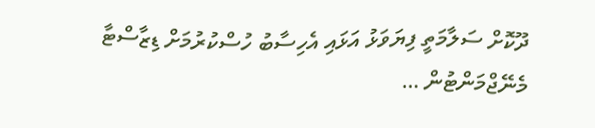ދޫކޮށް ސަލާމަތީ ފިޔަވަޅު އަޅައި އެހިސާބު ހުސްކުރުމަށް ޑިޒާސްޓާ މެނޭޖްމަންޓުން …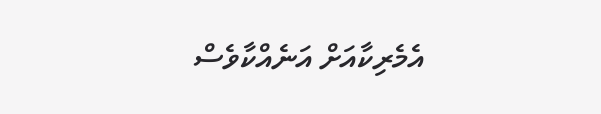އެމެރިކާއަށް އަނެއްކާވެސް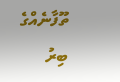ތޫފާނެއްގެ ބިރު